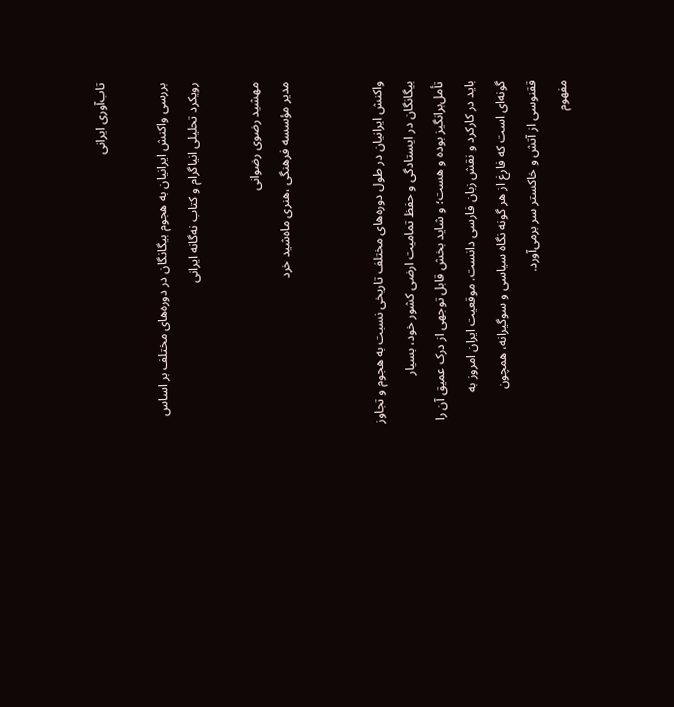تاب‌آوری ایرانی

بررسی واکنش ایرانیان به هجوم بیگانگان در دوره‌های مختلف بر اساس رویکرد تحلیلی انیاگرام و کتاب نه‌گانه ایرانی

مهشید رضوی رضوانی
مدیر مؤسسه فرهنگی ،هنری ماه‌شید خرد


واکنش ایرانیان در طول دوره‌های مختلف تاریخی‌ نسبت به هجوم و تجاوز بیگانگان در ایستادگی و حفظ تمامیت ارضی کشور خود، بسیار تأمل‌برانگیز بوده و هست؛ و شاید بخش قابل توجهی از درک عمیق آن را باید در کارکرد و نقش زبان فارسی دانست. موقعیت ایران امروز به گونه‌‌ای است که فارغ از هر گونه نگاه سیاسی و سوگیرانه، همچون ققنوسی از آتش و خاکستر سر برمی‌آورد.
مفهوم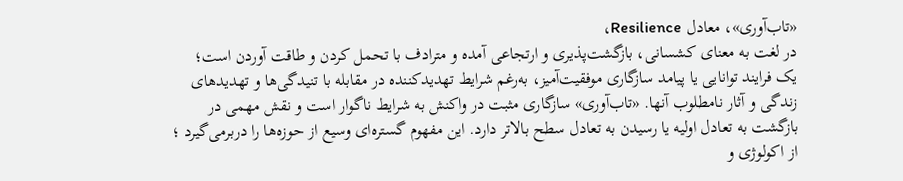«تاب‌آوری»، معادل Resilience،
در لغت به معنای کشسانی، بازگشت‌پذیری و ارتجاعی آمده و مترادف با تحمل کردن و طاقت‌ آوردن است؛ یک فرایند توانایی یا پیامد سازگاری موفقیت‌آمیز، به‌رغم شرایط تهدیدکننده در مقابله با تنیدگی‌ها و تهدید‌های زندگی و آثار نامطلوب آنها. «تاب‌آوری» سازگاری مثبت در واکنش به شرایط ناگوار است و نقش مهمی در بازگشت به تعادل اولیه یا رسیدن به تعادل سطح بالاتر دارد. این مفهوم گستره‌‌ای وسیع از حوزه‌ها را دربرمی‌‌گیرد ؛ از اکولوژی و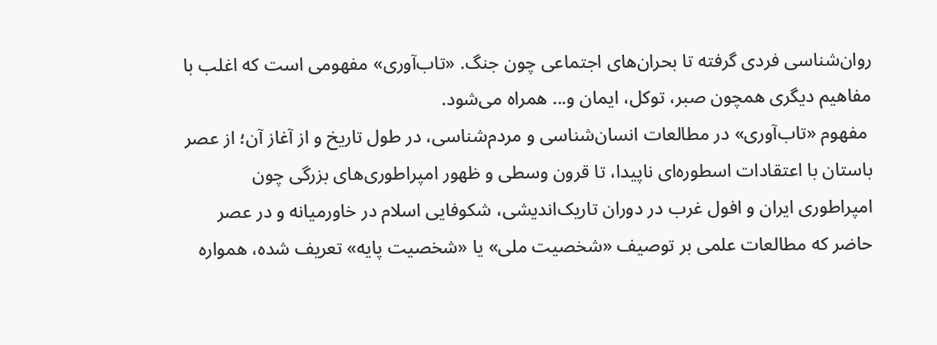روان‌شناسی فردی گرفته تا بحران‌های اجتماعی چون جنگ. «تاب‌آوری» مفهومی است که اغلب با مفاهیم دیگری همچون صبر، توکل، ایمان و... همراه می‌شود.
 مفهوم «تاب‌آوری» در مطالعات انسان‌شناسی و مردم‌شناسی، در طول تاریخ و از آغاز آن؛ از عصر باستان با اعتقادات اسطوره‌‌ای ناپیدا، تا قرون وسطی و ظهور امپراطوری‌های بزرگی چون امپراطوری‌ ایران و افول غرب در دوران تاریک‌اندیشی، شکوفایی اسلام در خاورمیانه و در عصر حاضر که مطالعات علمی بر توصیف «شخصیت ملی» یا «شخصیت پایه» تعریف شده، همواره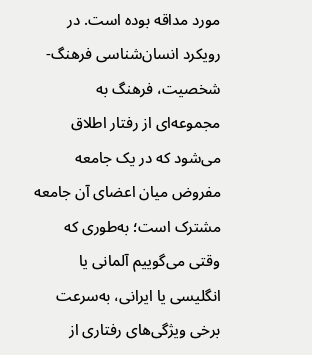مورد‌ مداقه بوده است. در رویکرد انسان‌شناسی فرهنگ-شخصیت، فرهنگ به مجموعه‌‌ای از رفتار اطلاق می‌شود که در یک جامعه مفروض میان اعضای آن جامعه مشترک است؛ به‌طوری که وقتی می‌گوییم آلمانی یا انگلیسی یا ایرانی، به‌سرعت برخی ویژگی‌های رفتاری از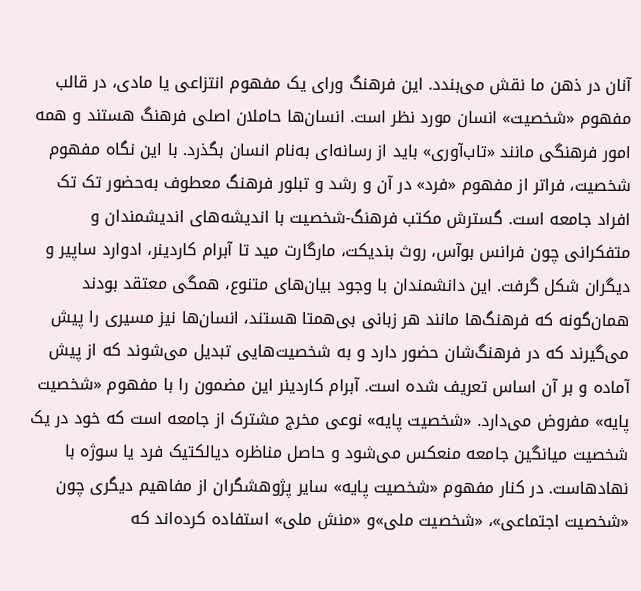آنان در ذهن ما نقش می‌بندد. این فرهنگ ورای یک مفهوم انتزاعی یا مادی، در قالب مفهوم «شخصیت» انسان مورد نظر است. انسان‌ها حاملان اصلی فرهنگ هستند و همه امور فرهنگی مانند «تاب‌آوری» باید از رسانه‌‌ای به‌نام انسان بگذرد. با این نگاه مفهوم شخصیت، فراتر از مفهوم «فرد» در آن و رشد و تبلور فرهنگ معطوف به‌حضور تک تک افراد جامعه است. گسترش مکتب فرهنگ-شخصیت با اندیشه‌های اندیشمندان و متفکرانی چون فرانس بوآس، روث بندیکت، مارگارت مید تا آبرام کاردینر، ادوارد ساپیر و دیگران شکل گرفت. این دانشمندان با وجود بیان‌های متنوع، همگی معتقد بودند همان‌گونه که فرهنگ‌ها مانند هر زبانی بی‌همتا هستند، انسان‌ها نیز مسیری را پیش می‌گیرند که در فرهنگ‌شان حضور دارد و به شخصیت‌هایی تبدیل می‌شوند که از پیش آماده و بر آن اساس تعریف شده است. آبرام کاردینر این مضمون را با مفهوم «شخصیت پایه» مفروض می‌دارد. «شخصیت پایه» نوعی مخرج مشترک از جامعه است که خود در یک شخصیت میانگین جامعه منعکس می‌شود و حاصل مناظره دیالکتیک فرد یا سوژه با نهاد‌هاست. در کنار مفهوم «شخصیت پایه» سایر پژوهشگران از مفاهیم دیگری چون «شخصیت اجتماعی»، «شخصیت ملی»و «منش ملی» استفاده کرده‌اند که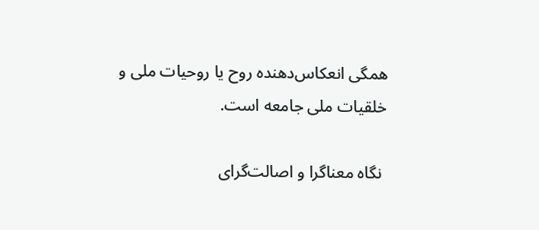همگی انعکاس‌دهنده روح یا روحیات ملی و خلقیات ملی جامعه است.

 نگاه معناگرا و اصالت‌گرای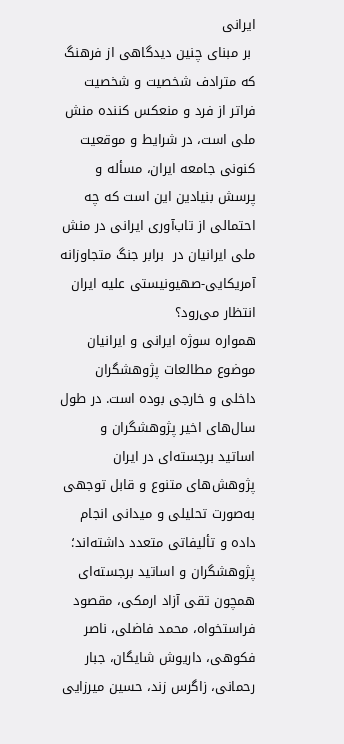ایرانی
 بر مبنای چنین دیدگاهی از فرهنگ که مترادف شخصیت و شخصیت فراتر از فرد و منعکس کننده منش ملی است، در شرایط و موقعیت کنونی جامعه ایران، مسأله و پرسش بنیادین این است که چه احتمالی از تاب‌آوری ایرانی در منش ملی ایرانیان در  برابر جنگ متجاوزانه آمریکایی-صهیونیستی علیه ایران انتظار می‌رود؟
همواره سوژه ایرانی و ایرانیان موضوع مطالعات پژوهشگران داخلی و خارجی بوده است. در طول سال‌های اخیر پژوهشگران و اساتید برجسته‌‌ای در ایران پژوهش‌های متنوع و قابل توجهی به‌صورت تحلیلی و میدانی انجام داده و تألیفاتی متعدد داشته‌اند؛ پژوهشگران و اساتید برجسته‌ای همچون تقی آزاد ارمکی، مقصود فراستخواه، محمد فاضلی، ناصر فکوهی، داریوش شایگان، جبار رحمانی، زاگرس زند، حسین میرزایی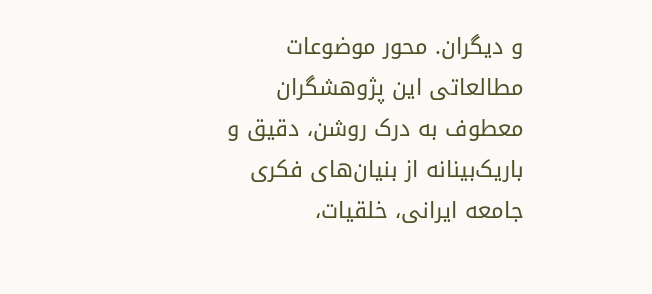و دیگران. محور موضوعات مطالعاتی این پژوهشگران معطوف به درک روشن، دقیق و باریک‌بینانه از بنیان‌های فکری جامعه ایرانی، خلقیات،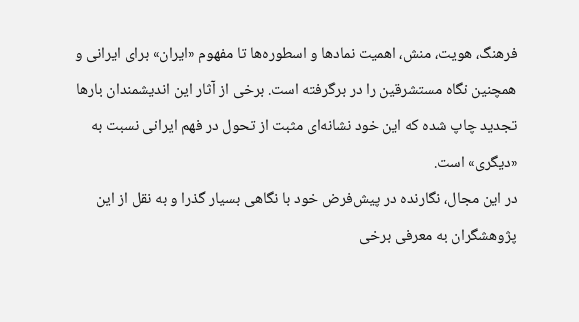فرهنگ، هویت، منش، اهمیت نماد‌ها و اسطوره‌ها تا مفهوم «ایران» برای ایرانی و همچنین نگاه مستشرقین را در برگرفته است. برخی از آثار این اندیشمندان بارها تجدید چاپ شده که این خود نشانه‌‌ای مثبت از تحول در فهم ایرانی نسبت به «دیگری» است.
در این مجال، نگارنده در پیش‌فرض خود با نگاهی بسیار گذرا و به نقل از این پژوهشگران به معرفی برخی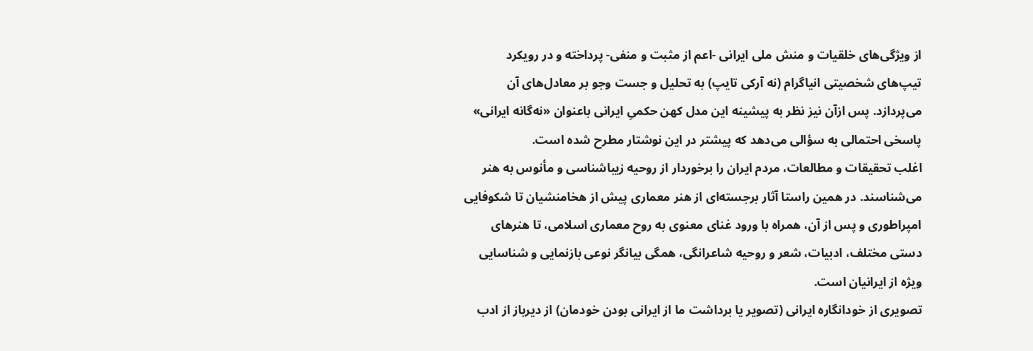از ویژگی‌های خلقیات و منش ملی ایرانی -اعم از مثبت و منفی- پرداخته و در رویکرد تیپ‌های شخصیتی انیاگرام (نه آرکی تایپ) به تحلیل و جست وجو بر معادل‌های آن می‌پردازد. پس ازآن نیز نظر به پیشینه این مدل کهن حکمیِ ایرانی با‌عنوان «نه‌گانه ایرانی» پاسخی احتمالی به سؤالی می‌دهد که پیشتر در این نوشتار مطرح شده است.
اغلب تحقیقات و مطالعات، مردم ایران را برخوردار از روحیه زیبا‌شناسی و مأنوس به هنر می‌شناسند. در همین راستا آثار برجسته‌‌ای از هنر معماری پیش از هخامنشیان تا شکوفایی امپراطوری و پس از آن، همراه با ورود غنای معنوی به روح معماری اسلامی، تا هنر‌های دستی مختلف، ادبیات، شعر و روحیه شاعرانگی، همگی بیانگر نوعی بازنمایی و شناسایی ویژه‌ از ایرانیان است.
تصویری از خودانگاره ایرانی (تصویر یا برداشت ما از ایرانی بودن خودمان) از دیرباز از ادب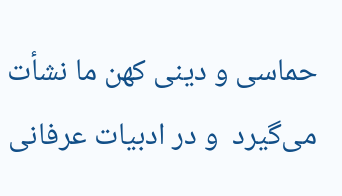حماسی و دینی کهن ما نشأت می‌‌گیرد  و در ادبیات عرفانی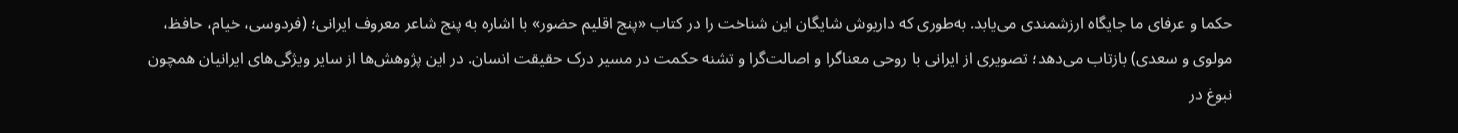حکما و عرفای ما جایگاه ارزشمندی می‌یابد. به‌طوری که داریوش شایگان این شناخت را در کتاب «پنج اقلیم حضور» با اشاره به پنج شاعر معروف ایرانی؛ (فردوسی، خیام، حافظ، مولوی و سعدی) بازتاب می‌دهد؛ تصویری از ایرانی با روحی معناگرا و اصالت‌گرا و تشنه حکمت در مسیر درک حقیقت انسان. در این پژوهش‌ها از سایر ویژگی‌های ایرانیان همچون نبوغ در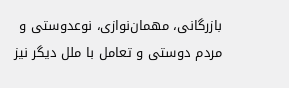بازرگانی، مهمان‌نوازی، نوعدوستی و مردم دوستی و تعامل با ملل دیگر نیز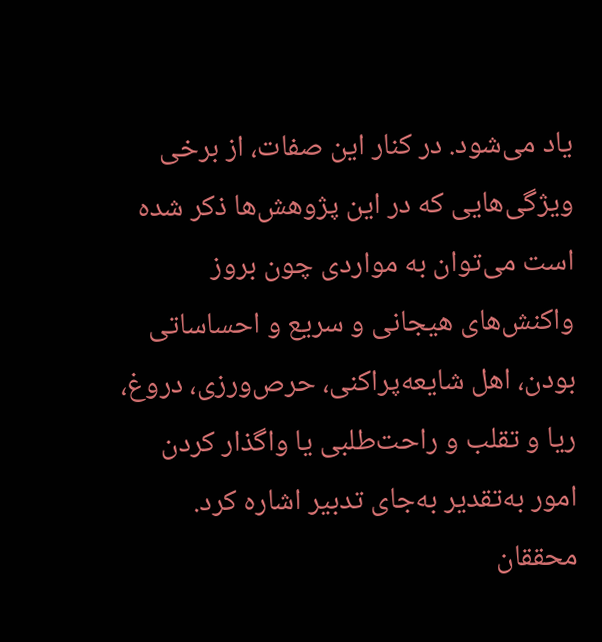یاد می‌شود. در کنار این صفات، از برخی ویژگی‌هایی که در این پژوهش‌ها ذکر شده است می‌توان به مواردی چون بروز واکنش‌های هیجانی و سریع و احساساتی بودن، اهل شایعه‌پراکنی، حرص‌ورزی، دروغ، ریا و تقلب و راحت‌طلبی یا واگذار کردن امور به‌تقدیر به‌جای تدبیر اشاره کرد. محققان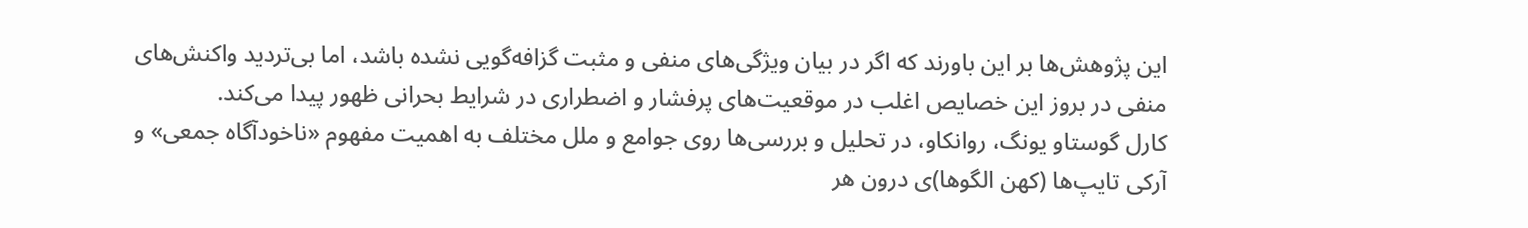این پژوهش‌ها بر این باورند که اگر در بیان ویژگی‌های منفی و مثبت گزافه‌گویی نشده باشد، اما بی‌تردید واکنش‌های منفی در بروز این خصایص اغلب در موقعیت‌های پرفشار و اضطراری در شرایط بحرانی ظهور پیدا می‌کند.
کارل گوستاو یونگ، روانکاو، در تحلیل و بررسی‌ها روی جوامع و ملل مختلف به اهمیت مفهوم «ناخودآگاه جمعی» و آرکی تایپ‌ها (کهن الگوها)ی درون هر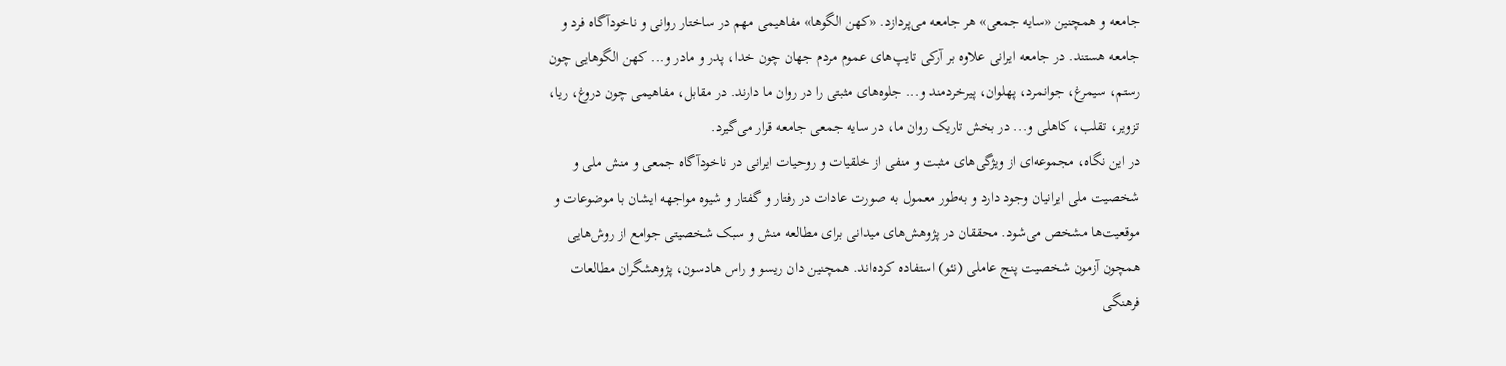جامعه و همچنین «سایه جمعی» هر جامعه می‌پردازد. «کهن الگوها» مفاهیمی مهم در ساختار روانی و ناخودآگاه فرد و جامعه هستند. در جامعه ایرانی علاوه بر آرکی تایپ‌های عموم مردم جهان چون خدا، پدر و مادر و... کهن الگو‌هایی چون رستم، سیمرغ، جوانمرد، پهلوان، پیرخردمند و... جلوه‌های مثبتی را در روان ما دارند. در مقابل، مفاهیمی چون دروغ، ریا، تزویر، تقلب، کاهلی و... در بخش تاریک روان ما، در سایه جمعی جامعه قرار می‌گیرد.
در این نگاه، مجموعه‌‌ای از ویژگی‌های مثبت و منفی از خلقیات و روحیات ایرانی در ناخودآگاه جمعی و منش ملی و شخصیت ملی ایرانیان وجود دارد و به‌طور معمول به‌ صورت عادات در رفتار و گفتار و شیوه مواجهه ایشان با موضوعات و موقعیت‌ها مشخص می‌شود. محققان در پژوهش‌های میدانی برای مطالعه منش و سبک شخصیتی جوامع از روش‌هایی همچون آزمون شخصیت پنج عاملی (نئو) استفاده کرده‌اند. همچنین دان ریسو و راس هادسون، پژوهشگران مطالعات فرهنگی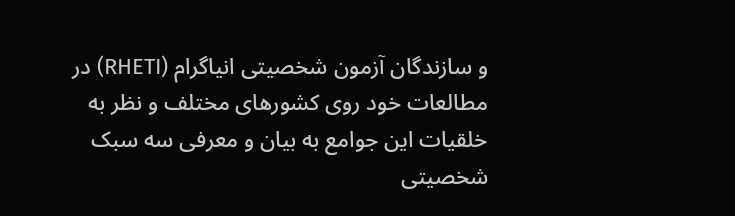و سازندگان آزمون شخصیتی انیاگرام (RHETI) در مطالعات خود روی کشور‌های مختلف و نظر به خلقیات این جوامع به بیان و معرفی سه سبک شخصیتی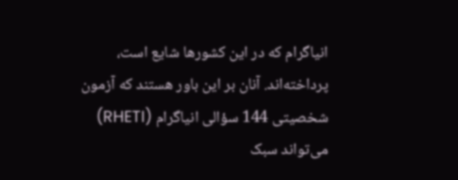انیاگرام که در این کشور‌ها شایع است، پرداخته‌اند. آنان بر این باور هستند که آزمون شخصیتی 144 سؤالی انیاگرام (RHETI) می‌تواند سبک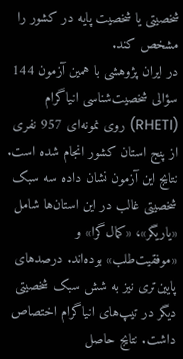شخصیتی یا شخصیت پایه در کشور را مشخص ‌کند.
در ایران پژوهشی با همین آزمون 144 سؤالی شخصیت‌شناسی انیاگرام (RHETI) روی نمونه‌‌ای 957 نفری از پنج استان کشور انجام شده است. نتایج این آزمون نشان داده سه سبک شخصیتی غالب در این استان‌ها شامل «یاریگر»، «کمال‌گرا» و «موفقیت‌طلب» بوده‌اند. درصد‌های پایین‌تری نیز به شش سبک شخصیتی دیگر در تیپ‌های انیاگرام اختصاص داشت. نتایج حاصل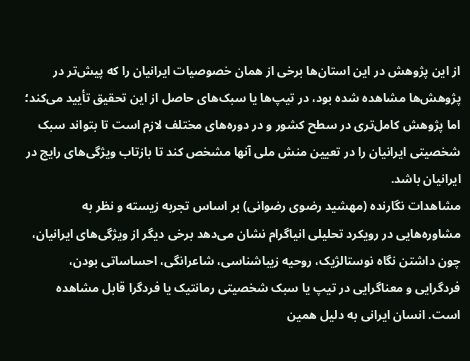از این پژوهش در این استان‌ها برخی از همان خصوصیات ایرانیان را که پیش‌تر در پژوهش‌ها مشاهده شده بود، در تیپ‌ها یا سبک‌های حاصل از این تحقیق تأیید می‌کند؛ اما پژوهش کامل‌تری در سطح کشور و در دوره‌های مختلف لازم است تا بتواند سبک شخصیتی ایرانیان را در تعیین منش ملی آنها مشخص کند تا بازتاب ویژگی‌های رایج در ایرانیان باشد.
مشاهدات نگارنده (مهشید رضوی‌ رضوانی) بر اساس تجربه زیسته و نظر به مشاوره‌هایی در رویکرد تحلیلی انیاگرام نشان می‌دهد برخی دیگر از ویژگی‌های ایرانیان، چون داشتن نگاه نوستالژیک، روحیه زیبا‌شناسی، شاعرانگی، احساساتی بودن، فرد‌گرایی و معنا‌گرایی در تیپ یا سبک شخصیتی رمانتیک یا فرد‌گرا قابل مشاهده است. انسان ایرانی به‌ دلیل همین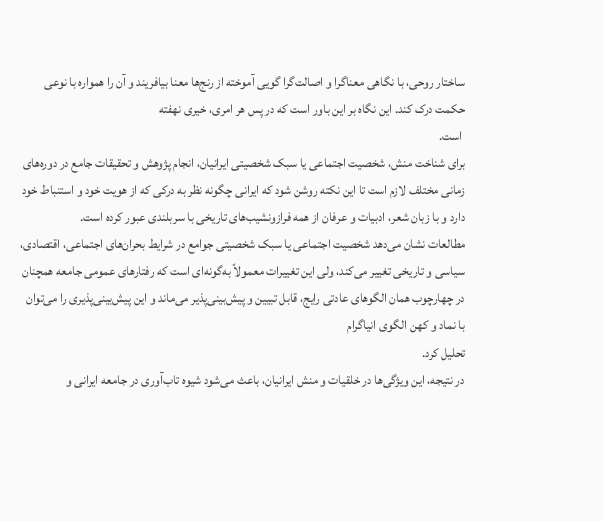ساختار روحی‌، با نگاهی معناگرا و اصالت‌گرا گویی آموخته از رنج‌ها معنا بیافریند و آن را همواره با نوعی حکمت درک کند. این نگاه بر این باور است که در پس هر امری، خیری نهفته
 است.
برای شناخت منش، شخصیت اجتماعی یا سبک شخصیتی ایرانیان، انجام پژوهش و تحقیقات جامع در دوره‌های زمانی مختلف لازم است تا این نکته روشن‌ شود که ایرانی چگونه نظر به درکی که از هویت خود و استنباط خود دارد و با زبان شعر، ادبیات و عرفان از همه فرازونشیب‌های تاریخی با سربلندی عبور کرده است.
مطالعات نشان می‌دهد شخصیت اجتماعی یا سبک شخصیتی جوامع در شرایط بحران‌های اجتماعی، اقتصادی، سیاسی و تاریخی تغییر می‌کند، ولی این تغییرات معمولاً به‌گونه‌‌ای است که رفتار‌های عمومی جامعه همچنان در چهارچوب همان الگو‌های عادتی رایج، قابل تبیین و پیش‌بینی‌پذیر می‌ماند و این پیش‌بینی‌پذیری را می‌توان با نماد و کهن الگوی انیاگرام
تحلیل کرد.
در نتیجه، این ویژگی‌ها در خلقیات و منش ایرانیان، باعث می‌شود شیوه تاب‌‌آوری در جامعه ایرانی و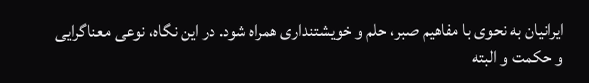ایرانیان به‌ نحوی با مفاهیم صبر، حلم و خویشتنداری همراه شود. در این نگاه، نوعی معناگرایی و حکمت و البته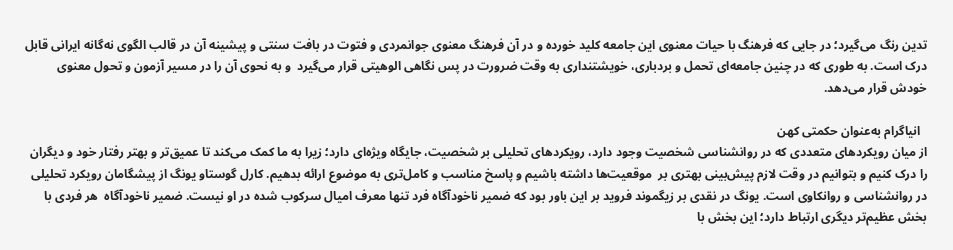تدین رنگ می‌گیرد؛ در جایی که فرهنگ با حیات معنوی این جامعه کلید خورده و در آن فرهنگ معنوی جوانمردی و فتوت در بافت سنتی و پیشینه آن در قالب الگوی نه‌گانه ایرانی قابل درک است. به طوری که در چنین جامعه‌‌ای تحمل و بردباری، خویشتنداری به وقت ضرورت در پس نگاهی الوهیتی قرار می‌‌گیرد  و به نحوی آن را در مسیر آزمون و تحول معنوی خودش قرار می‌دهد.

  انیاگرام به‌عنوان حکمتی کهن
از میان رویکردهای متعددی که در روانشناسی شخصیت وجود دارد، رویکردهای تحلیلی بر شخصیت، جایگاه ویژه‌‌ای دارد؛ زیرا به ما کمک می‌کند تا عمیق‌تر و بهتر رفتار خود و دیگران را درک کنیم و بتوانیم در وقت لازم پیش‌بینی بهتری بر  موقعیت‌ها داشته باشیم و پاسخ مناسب و کامل‌تری به موضوع ارائه بدهیم. کارل گوستاو یونگ از پیشگامان رویکرد تحلیلی  در روانشناسی و روانکاوی است. یونگ در نقدی بر زیگموند فروید بر این باور بود که ضمیر ناخودآگاه فرد تنها معرف امیال سرکوب شده در او نیست. ضمیر ناخودآگاه  هر فردی با بخش عظیم‌تر دیگری ارتباط دارد؛ این بخش با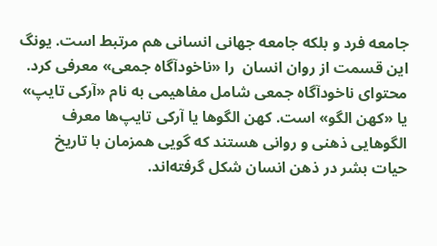جامعه فرد و بلکه جامعه جهانی انسانی هم مرتبط است. یونگ این قسمت از روان انسان  را «ناخودآگاه جمعی» معرفی کرد. محتوای ناخودآگاه جمعی شامل مفاهیمی به نام «آرکی تایپ» یا «کهن الگو» است. کهن الگوها یا آرکی تایپ‌ها معرف الگوهایی ذهنی و روانی هستند که گویی همزمان با تاریخ حیات بشر در ذهن انسان شکل گرفته‌‌اند.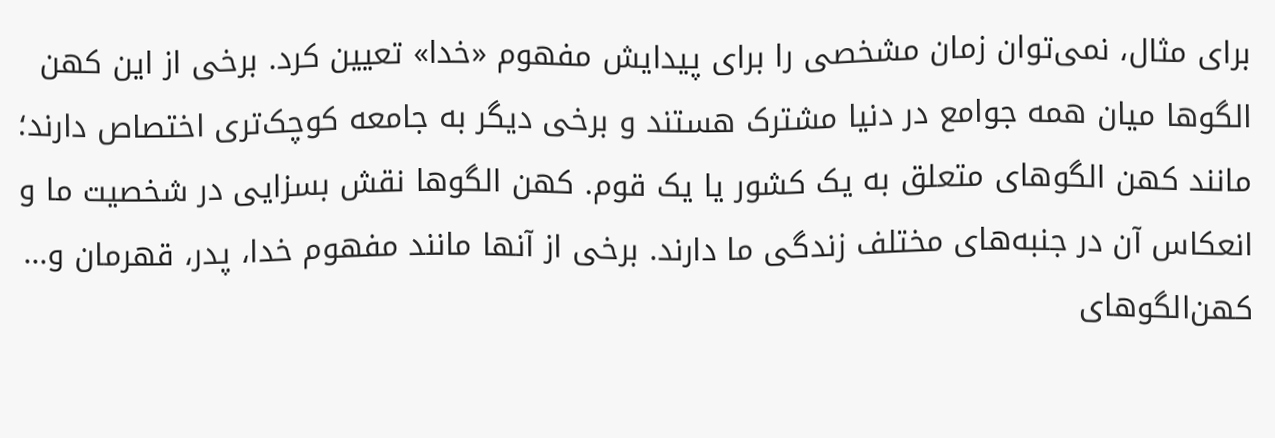برای مثال، نمی‌توان زمان مشخصی را برای پیدایش مفهوم «خدا» تعیین کرد. برخی از این کهن الگوها میان همه جوامع در دنیا مشترک هستند و برخی دیگر به جامعه کوچک‌تری اختصاص دارند؛ مانند کهن الگوهای متعلق به یک کشور یا یک قوم. کهن الگوها نقش بسزایی در شخصیت ما و انعکاس آن در جنبه‌های مختلف زندگی ما دارند. برخی از آنها مانند مفهوم خدا، پدر، قهرمان و... کهن‌الگوهای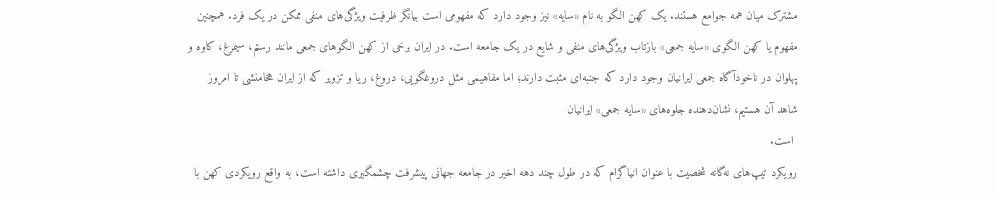مشترک میان همه جوامع هستند. یک کهن الگو به نام «سایه» نیز وجود دارد که مفهومی است بیانگر ظرفیت ویژگی‌های منفی ممکن در یک فرد. همچنین مفهوم یا کهن الگوی «سایه جمعی» بازتاب ویژگی‌های منفی و شایع در یک جامعه است. در ایران برخی از کهن الگوهای جمعی مانند رستم، سیمرغ، کاوه و پهلوان در ناخودآگاه جمعی ایرانیان وجود دارد که جنبه‌‌ای مثبت دارند؛ اما مفاهیمی مثل دروغگویی، دروغ، ریا و تزویر که از ایران هخامنشی تا امروز شاهد آن هستیم، نشان‌دهنده جلوه‌های «سایه جمعی» ایرانیان
 است.
رویکرد تیپ‌های نه‌گانه شخصیت با عنوان انیاگرام که در طول چند دهه اخیر در جامعه جهانی پیشرفت چشمگیری داشته است، به واقع رویکردی کهن با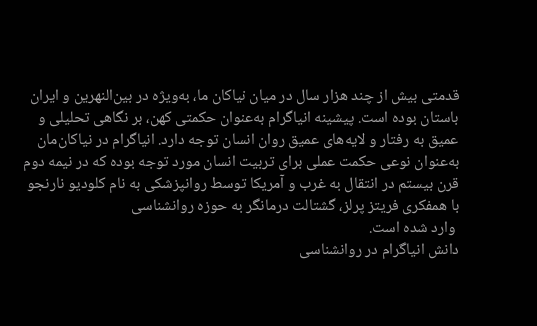قدمتی بیش از چند هزار سال در میان نیاکان ما، به‌ویژه در بین‌النهرین و ایران باستان بوده است. پیشینه انیاگرام به‌عنوان حکمتی کهن، بر نگاهی تحلیلی و عمیق به رفتار و لایه‌های عمیق روان انسان توجه دارد. انیاگرام در نیاکان‌مان به‌عنوان نوعی حکمت عملی برای تربیت انسان مورد توجه بوده که در نیمه دوم قرن بیستم در انتقال به غرب و آمریکا توسط روانپزشکی به نام کلودیو نارنجو با همفکری فریتز پرلز، گشتالت درمانگر به حوزه روانشناسی
 وارد شده است.
دانش انیاگرام در روانشناسی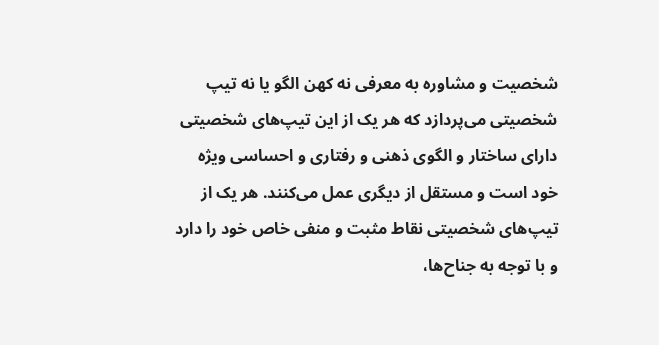شخصیت و مشاوره به معرفی نه کهن الگو یا نه تیپ شخصیتی می‌پردازد که هر یک از این تیپ‌های شخصیتی دارای ساختار و الگوی ذهنی و رفتاری و احساسی ویژه خود است و مستقل از دیگری عمل می‌کنند. هر یک از تیپ‌های شخصیتی نقاط مثبت و منفی خاص خود را دارد و با توجه به جناح‌ها،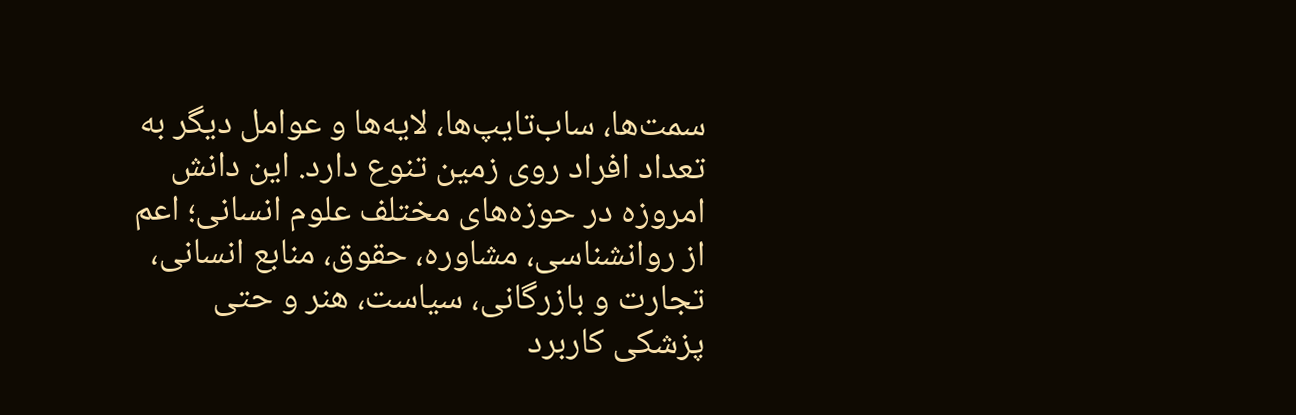سمت‌ها، ساب‌تایپ‌ها، لایه‌ها و عوامل دیگر به تعداد افراد روی زمین تنوع دارد. این دانش امروزه در حوزه‌های مختلف علوم انسانی؛ اعم از روانشناسی، مشاوره، حقوق، منابع انسانی، تجارت و بازرگانی، سیاست، هنر و حتی پزشکی کاربرد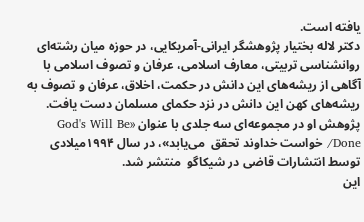یافته است.
دکتر لاله بختیار پژوهشگر ایرانی-آمریکایی، در حوزه میان رشته‌ای روانشناسی تربیتی، معارف اسلامی، عرفان و تصوف اسلامی با آگاهی از ریشه‌های این دانش در حکمت، اخلاق، عرفان و تصوف به ریشه‌های کهن این دانش در نزد حکمای مسلمان دست یافت. پژوهش او در مجموعه‌‌ای سه جلدی با عنوان «God's Will Be Done/ خواست خداوند تحقق  می‌یابد»، در سال ۱۹۹۴میلادی توسط انتشارات قاضی در شیکاگو  منتشر شد.
این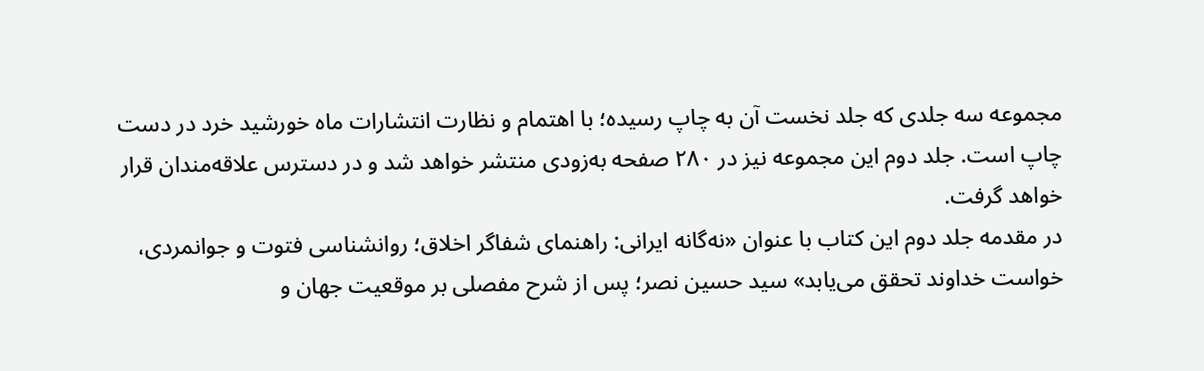مجموعه سه جلدی که جلد نخست آن به چاپ رسیده؛ با اهتمام و نظارت انتشارات ماه خورشید خرد در دست چاپ است. جلد دوم این مجموعه نیز در ۲۸۰ صفحه به‌زودی منتشر خواهد شد و در دسترس علاقه‌مندان قرار  خواهد گرفت.
در مقدمه جلد دوم این کتاب با عنوان «نه‌گانه ایرانی: راهنمای شفاگر اخلاق؛ روانشناسی فتوت و جوانمردی، خواست خداوند تحقق می‌یابد» سید حسین نصر؛ پس از شرح مفصلی بر موقعیت جهان و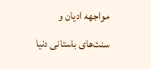مواجهه ادیان و سنت‌های باستانی دنیا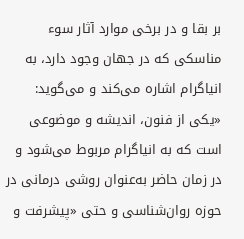بر بقا و در برخی موارد آثار سوء مناسکی که در جهان وجود دارد، به انیاگرام اشاره می‌کند و می‌گوید: «یکی از فنون، اندیشه و موضوعی است که به انیاگرام مربوط می‌شود و در زمان حاضر به‌عنوان روشی درمانی در حوزه روان‌شناسی و حتی «پیشرفت و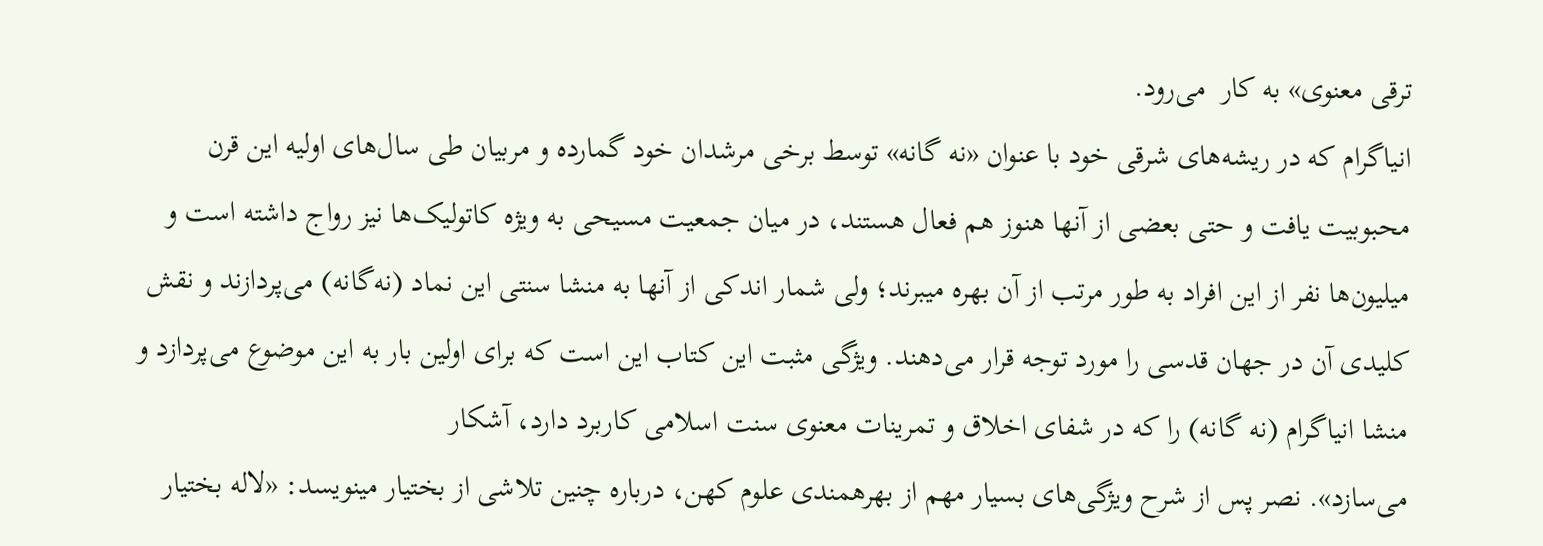ترقی معنوی» به کار  می‌رود.
انیاگرام که در ریشه‌های شرقی خود با عنوان «نه گانه» توسط برخی مرشدان خود گمارده و مربیان طی سال‌های اولیه این قرن محبوبیت یافت و حتی بعضی از آنها هنوز هم فعال هستند، در میان جمعیت مسیحی به ویژه کاتولیک‌ها نیز رواج داشته است و میلیون‌ها نفر از این افراد به طور مرتب از آن بهره میبرند؛ ولی شمار اندکی از آنها به منشا سنتی این نماد (نه‌گانه) می‌پردازند و نقش کلیدی آن در جهان قدسی را مورد توجه قرار می‌دهند. ویژگی مثبت این کتاب این است که برای اولین بار به این موضوع می‌پردازد و منشا انیاگرام (نه گانه) را که در شفای اخلاق و تمرینات معنوی سنت اسلامی کاربرد دارد، آشکار
می‌سازد». نصر پس از شرح ویژگی‌های بسیار مهم از بهرهمندی علوم کهن، درباره چنین تلاشی از بختیار مینویسد: «لاله بختیار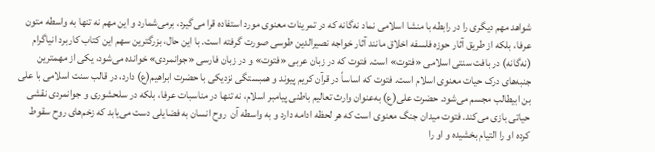شواهد مهم دیگری را در رابطه با منشا اسلامی نماد نه‌گانه که در تمرینات معنوی مورد استفاده قرا می‌گیرد، برمی‌شمارد و این مهم نه تنها به واسطه متون عرفا، بلکه از طریق آثار حوزه فلسفه اخلاق مانند آثار خواجه نصیرالدین طوسی صورت گرفته است. با این حال، بزرگترین سهم این کتاب کاربرد انیاگرام (نه‌گانه) در بافت سنتی اسلامی «فتوت» است. فتوت که در زبان عربی «فتوت» و در زبان فارسی «جوانمردی» خوانده می‌شود، یکی از مهمترین جنبه‌های درک حیات معنوی اسلام است. فتوت که اساساً در قرآن کریم پیوند و همبستگی نزدیکی با حضرت ابراهیم(ع) دارد، در قالب سنت اسلامی با علی بن ابیطالب مجسم می‌شود. حضرت علی(ع) به‌عنوان وارث تعالیم باطنی پیامبر اسلام، نه تنها در مناسبات عرفا، بلکه در سلحشوری و جوانمردی نقشی حیاتی بازی می‌کند. فتوت میدان جنگ معنوی است که هر لحظه ادامه دارد و به واسطه آن  روح انسان به فضایلی دست می‌یابد که زخم‌های روح سقوط کرده او را التیام بخشیده و او را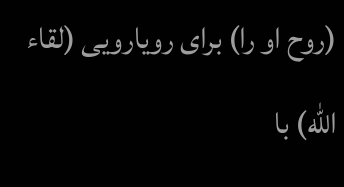(روح او را) برای رویارویی (لقاء الله) با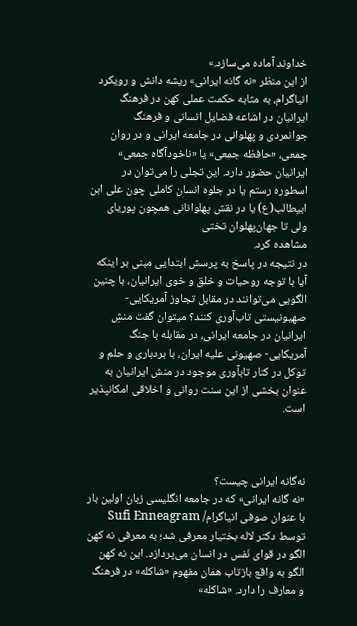خداوند آماده می‌سازد.»
از این منظر «نه گانه ایرانی» ریشه دانش و رویکرد انیاگرام، به مثابه حکمت عملی کهن در فرهنگ ایرانیان در اشاعه فضایل انسانی و فرهنگ جوانمردی و پهلوانی در جامعه ایرانی و در روان جمعی، «حافظه جمعی» یا «ناخودآگاه جمعی» ایرانیان حضور دارد. این تجلی را می‌توان در اسطوره رستم یا در جلوه انسان کاملی چون علی ابن ابیطالب(ع) یا در نقش پهلوانانی همچون پوریای ولی تا جهان‌پهلوان تختی
مشاهده کرد.
در نتیجه در پاسخ به پرسش ابتدایی مبنی بر اینکه آیا با توجه روحیات و خلق و خوی ایرانیان، با چنین الگویی می‌توانند در مقابل تجاوز آمریکایی-صهیونیستی تاب‌آوری کنند؟ میتوان گفت منشِ ایرانیان در جامعه ایرانی، در مقابله با جنگ آمریکایی- صهیونی علیه ایران، با بردباری و حلم و توکل در کنار تابآوری موجود در منش ایرانیان به عنوان بخشی از این سنت روانی و اخلاقی امکانپذیر  است.



نه‌گانه ایرانی چیست؟
«نه گانه ایرانی» که در جامعه انگلیسی زبان اولین بار با عنوان صوفی انیاگرام/ Sufi Enneagram توسط دکتر لاله بختیار معرفی شد؛ به معرفی نه کهن الگو در قوای نَفس در انسان می‌پردازد. این نه کهن الگو به واقع بازتاب همان مفهوم «شاکله» در فرهنگ و معارف را دارد. «شاکله»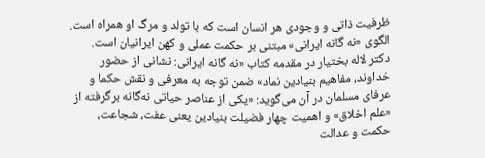ظرفیت ذاتی و وجودی هر انسان است که با تولد و مرگ او همراه است. الگوی «نه گانه ایرانی» مبتنی بر حکمت عملی و کهن ایرانیان است.
دکتر لاله بختیار در مقدمه کتاب «نه گانه ایرانی: نشانی از حضور خداوند، مفاهیم بنیادین نماد» ضمن توجه به معرفی و نقش حکما و عرفای مسلمان در آن می‌گوید: «یکی از عناصر حیاتی نه‌گانه برگرفته از «علم اخلاق» و اهمیت چهار فضیلت بنیادین یعنی عفت، شجاعت، حکمت و عدالت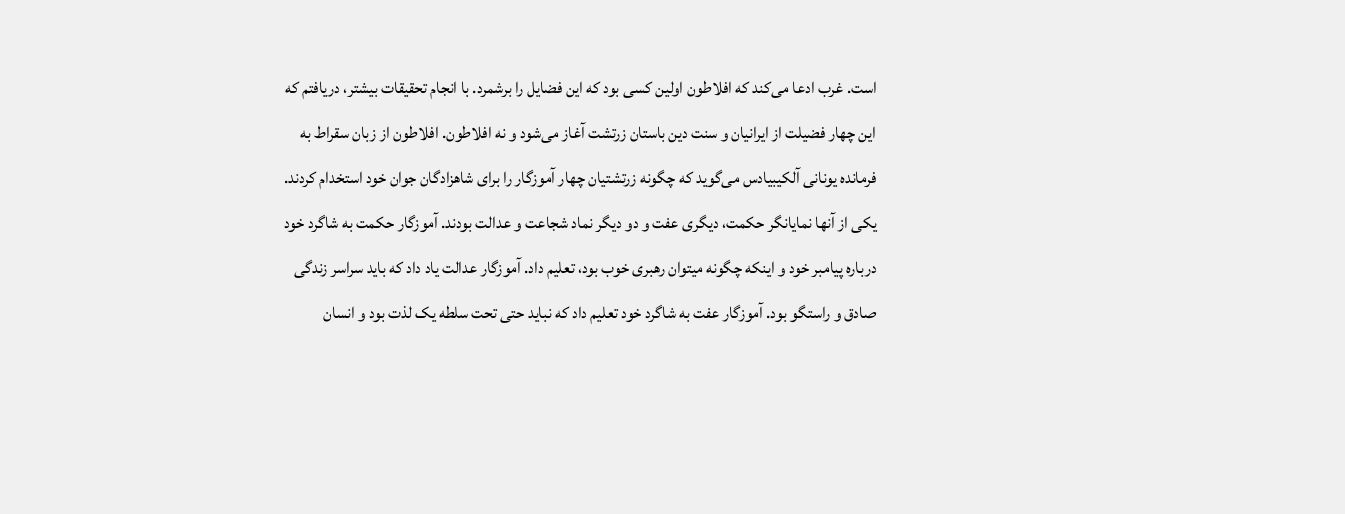است. غرب ادعا می‌کند که افلاطون اولین کسی بود که این فضایل را برشمرد. با انجام تحقیقات بیشتر، دریافتم که این چهار فضیلت از ایرانیان و سنت دین باستان زرتشت آغاز می‌شود و نه افلاطون. افلاطون از زبان سقراط به فرمانده یونانی آلکیبیادس می‌گوید که چگونه زرتشتیان چهار آموزگار را برای شاهزادگان جوان خود استخدام کردند. یکی از آنها نمایانگر حکمت، دیگری عفت و دو دیگر نماد شجاعت و عدالت بودند. آموزگار حکمت به شاگرد خود درباره پیامبر خود و اینکه چگونه میتوان رهبری خوب بود، تعلیم داد. آموزگار عدالت یاد داد که باید سراسر زندگی صادق و راستگو بود. آموزگار عفت به شاگرد خود تعلیم داد که نباید حتی تحت سلطه یک لذت بود و انسان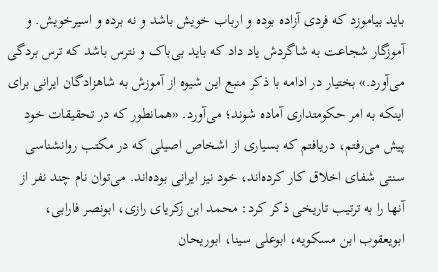باید بیاموزد که فردی آزاده بوده و ارباب خویش باشد و نه برده و اسیرخویش. و آموزگار شجاعت به شاگردش یاد داد که باید بی‌باک و نترس باشد که ترس بردگی می‌آورد.» بختیار در ادامه با ذکر منبع این شیوه از آموزش به شاهزادگان ایرانی برای اینکه به امر حکومتداری آماده شوند؛ می‌آورد. «همانطور که در تحقیقات خود پیش می‌رفتم، دریافتم که بسیاری از اشخاص اصیلی که در مکتب روانشناسی سنتی شفای اخلاق کار کرده‌اند، خود نیز ایرانی بوده‌اند. می‌توان نام چند نفر از آنها را به ترتیب تاریخی ذکر کرد: محمد ابن زکریای رازی، ابونصر فارابی، ابویعقوب ابن مسکویه، ابوعلی سینا، ابوریحان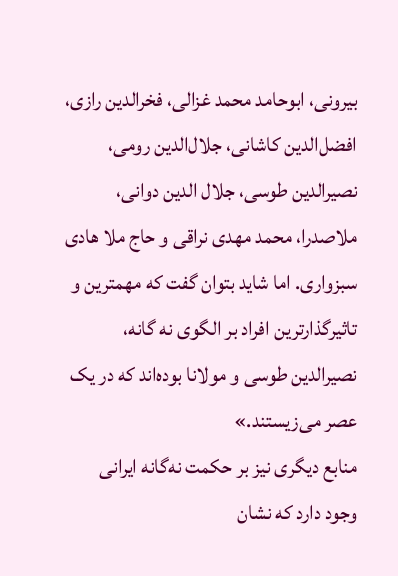بیرونی، ابوحامد محمد غزالی، فخرالدین رازی، افضل‌الدین کاشانی، جلال‌الدین رومی، نصیرالدین طوسی، جلال الدین دوانی، ملاصدرا، محمد مهدی نراقی و حاج ملا هادی سبزواری. اما شاید بتوان گفت که مهمترین و تاثیرگذارترین افراد بر الگوی نه گانه، نصیرالدین طوسی و مولانا بوده‌اند که در یک عصر می‌زیستند.»
منابع دیگری نیز بر حکمت نه‌گانه ایرانی وجود دارد که نشان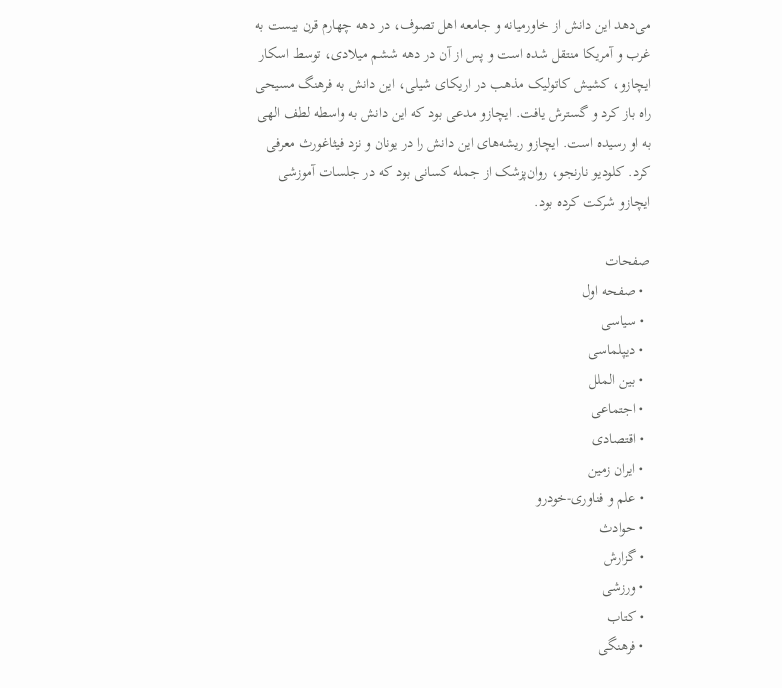می‌دهد این دانش از خاورمیانه و جامعه اهل تصوف، در دهه چهارم قرن بیست به غرب و آمریکا منتقل شده است و پس از آن در دهه ششم میلادی، توسط اسکار ایچازو، کشیش کاتولیک مذهب در اریکای شیلی، این دانش به فرهنگ مسیحی راه باز کرد و گسترش یافت. ایچازو مدعی بود که این دانش به واسطه لطف الهی به او رسیده است. ایچازو ریشه‌های این دانش را در یونان و نزد فیثاغورث معرفی کرد. کلودیو نارنجو، روان‌پزشک از جمله کسانی بود که در جلسات آموزشی ایچازو شرکت کرده بود.

صفحات
  • صفحه اول
  • سیاسی
  • دیپلماسی
  • بین الملل
  • اجتماعی
  • اقتصادی
  • ایران زمین
  • علم و فناوری-خودرو
  • حوادث
  • گزارش
  • ورزشی
  • کتاب
  • فرهنگی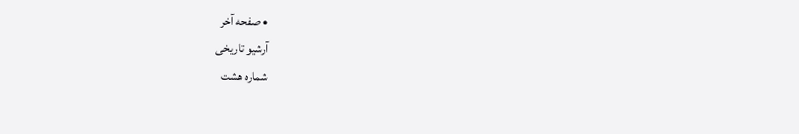• صفحه آخر
آرشیو تاریخی
شماره هشت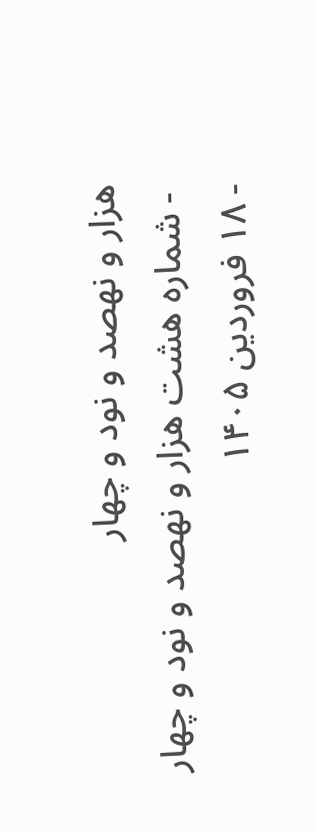هزار و نهصد و نود و چهار
 - شماره هشت هزار و نهصد و نود و چهار - ۱۸ فروردین ۱۴۰۵